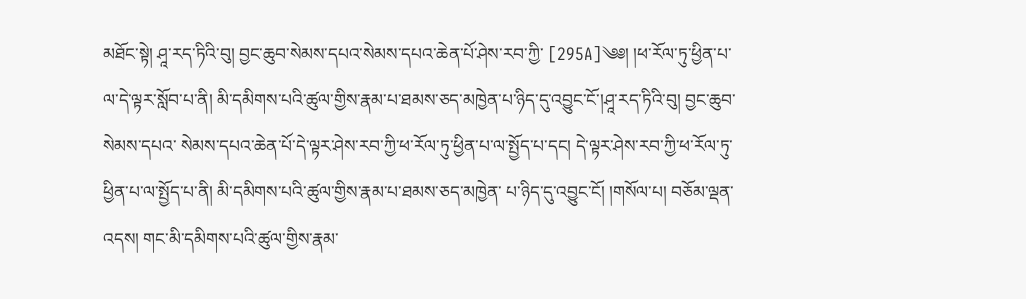མཐོང་སྟེ། ཤཱ་རད་ཏིའི་བུ། བྱང་ཆུབ་སེམས་དཔའ་སེམས་དཔའ་ཆེན་པོ་ཤེས་རབ་ཀྱི་ [295A]༄༅། །ཕ་རོལ་ཏུ་ཕྱིན་པ་ལ་དེ་ལྟར་སློབ་པ་ནི། མི་དམིགས་པའི་ཚུལ་གྱིས་རྣམ་པ་ཐམས་ཅད་མཁྱེན་པ་ཉིད་དུ་འབྱུང་ངོ་།ཤཱ་རད་ཏིའི་བུ། བྱང་ཆུབ་སེམས་དཔའ་ སེམས་དཔའ་ཆེན་པོ་དེ་ལྟར་ཤེས་རབ་ཀྱི་ཕ་རོལ་ཏུ་ཕྱིན་པ་ལ་སྤྱོད་པ་དང། དེ་ལྟར་ཤེས་རབ་ཀྱི་ཕ་རོལ་ཏུ་ཕྱིན་པ་ལ་སྤྱོད་པ་ནི། མི་དམིགས་པའི་ཚུལ་གྱིས་རྣམ་པ་ཐམས་ཅད་མཁྱེན་ པ་ཉིད་དུ་འབྱུང་ངོ། །གསོལ་པ། བཅོམ་ལྡན་འདས། གང་མི་དམིགས་པའི་ཚུལ་གྱིས་རྣམ་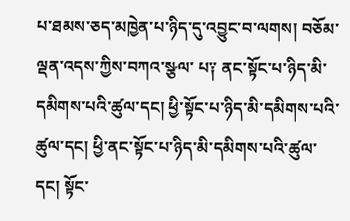པ་ཐམས་ཅད་མཁྱེན་པ་ཉིད་དུ་འབྱུང་བ་ལགས། བཅོམ་ལྡན་འདས་ཀྱིས་བཀའ་སྩལ་ པ༑ ནང་སྟོང་པ་ཉིད་མི་དམིགས་པའི་ཚུལ་དང། ཕྱི་སྟོང་པ་ཉིད་མི་དམིགས་པའི་ཚུལ་དང། ཕྱི་ནང་སྟོང་པ་ཉིད་མི་དམིགས་པའི་ཚུལ་དང། སྟོང་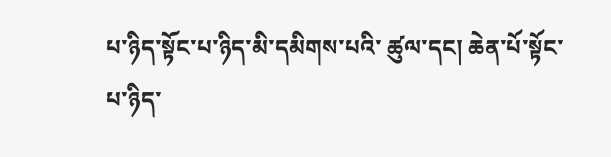པ་ཉིད་སྟོང་པ་ཉིད་མི་དམིགས་པའི་ ཚུལ་དང། ཆེན་པོ་སྟོང་པ་ཉིད་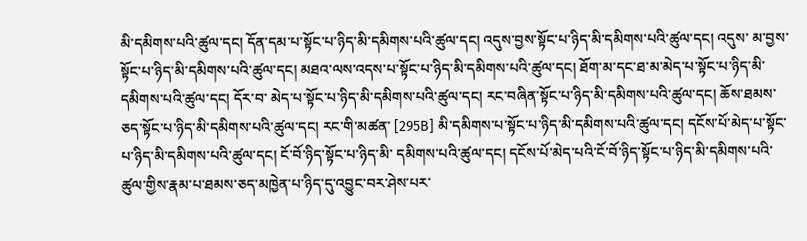མི་དམིགས་པའི་ཚུལ་དང། དོན་དམ་པ་སྟོང་པ་ཉིད་མི་དམིགས་པའི་ཚུལ་དང། འདུས་བྱས་སྟོང་པ་ཉིད་མི་དམིགས་པའི་ཚུལ་དང། འདུས་ མ་བྱས་སྟོང་པ་ཉིད་མི་དམིགས་པའི་ཚུལ་དང། མཐའ་ལས་འདས་པ་སྟོང་པ་ཉིད་མི་དམིགས་པའི་ཚུལ་དང། ཐོག་མ་དང་ཐ་མ་མེད་པ་སྟོང་པ་ཉིད་མི་དམིགས་པའི་ཚུལ་དང། དོར་བ་ མེད་པ་སྟོང་པ་ཉིད་མི་དམིགས་པའི་ཚུལ་དང། རང་བཞིན་སྟོང་པ་ཉིད་མི་དམིགས་པའི་ཚུལ་དང། ཆོས་ཐམས་ཅད་སྟོང་པ་ཉིད་མི་དམིགས་པའི་ཚུལ་དང། རང་གི་མཚན་ [295B] མི་དམིགས་པ་སྟོང་པ་ཉིད་མི་དམིགས་པའི་ཚུལ་དང། དངོས་པོ་མེད་པ་སྟོང་པ་ཉིད་མི་དམིགས་པའི་ཚུལ་དང། ངོ་བོ་ཉིད་སྟོང་པ་ཉིད་མི་ དམིགས་པའི་ཚུལ་དང། དངོས་པོ་མེད་པའི་ངོ་བོ་ཉིད་སྟོང་པ་ཉིད་མི་དམིགས་པའི་ཚུལ་གྱིས་རྣམ་པ་ཐམས་ཅད་མཁྱེན་པ་ཉིད་དུ་འབྱུང་བར་ཤེས་པར་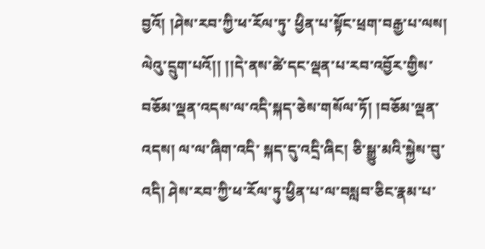བྱའོ། །ཤེས་རབ་ཀྱི་ཕ་རོལ་ཏུ་ ཕྱིན་པ་སྟོང་ཕྲག་བརྒྱ་པ་ལས། ལེའུ་དྲུག་པའོ།། །།དེ་ནས་ཚེ་དང་ལྡན་པ་རབ་འབྱོར་གྱིས་བཅོམ་ལྡན་འདས་ལ་འདི་སྐད་ཅེས་གསོལ་ཏོ། །བཅོམ་ལྡན་འདས། ལ་ལ་ཞིག་འདི་ སྐད་དུ་འདྲི་ཞིང། ཅི་སྒྱུ་མའི་སྐྱེས་བུ་འདི། ཤེས་རབ་ཀྱི་ཕ་རོལ་ཏུ་ཕྱིན་པ་ལ་བསླབ་ཅིང་རྣམ་པ་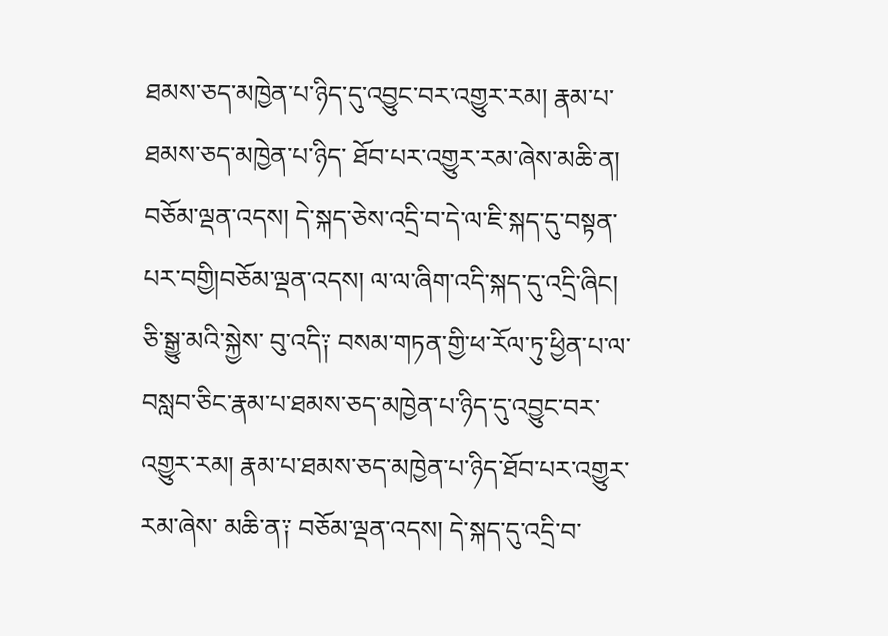ཐམས་ཅད་མཁྱེན་པ་ཉིད་དུ་འབྱུང་བར་འགྱུར་རམ། རྣམ་པ་ཐམས་ཅད་མཁྱེན་པ་ཉིད་ ཐོབ་པར་འགྱུར་རམ་ཞེས་མཆི་ན། བཅོམ་ལྡན་འདས། དེ་སྐད་ཅེས་འདྲི་བ་དེ་ལ་ཇི་སྐད་དུ་བསྟན་པར་བགྱི།བཅོམ་ལྡན་འདས། ལ་ལ་ཞིག་འདི་སྐད་དུ་འདྲི་ཞིང། ཅི་སྒྱུ་མའི་སྐྱེས་ བུ་འདི༑ བསམ་གཏན་གྱི་ཕ་རོལ་ཏུ་ཕྱིན་པ་ལ་བསླབ་ཅིང་རྣམ་པ་ཐམས་ཅད་མཁྱེན་པ་ཉིད་དུ་འབྱུང་བར་འགྱུར་རམ། རྣམ་པ་ཐམས་ཅད་མཁྱེན་པ་ཉིད་ཐོབ་པར་འགྱུར་རམ་ཞེས་ མཆི་ན༑ བཅོམ་ལྡན་འདས། དེ་སྐད་དུ་འདྲི་བ་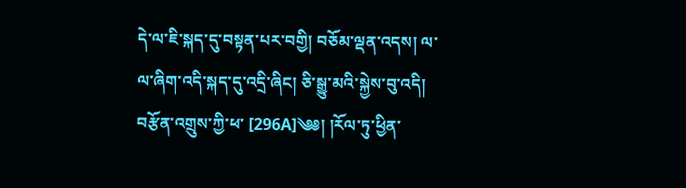དེ་ལ་ཇི་སྐད་དུ་བསྟན་པར་བགྱི། བཅོམ་ལྡན་འདས། ལ་ལ་ཞིག་འདི་སྐད་དུ་འདྲི་ཞིང། ཅི་སྒྱུ་མའི་སྐྱེས་བུ་འདི། བརྩོན་འགྲུས་ཀྱི་ཕ་ [296A]༄༅། །རོལ་ཏུ་ཕྱིན་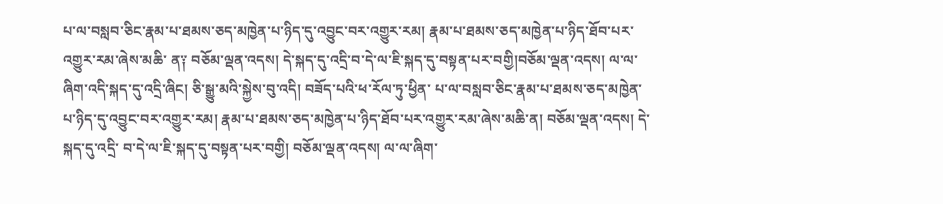པ་ལ་བསླབ་ཅིང་རྣམ་པ་ཐམས་ཅད་མཁྱེན་པ་ཉིད་དུ་འབྱུང་བར་འགྱུར་རམ། རྣམ་པ་ཐམས་ཅད་མཁྱེན་པ་ཉིད་ཐོབ་པར་འགྱུར་རམ་ཞེས་མཆི་ ན༑ བཅོམ་ལྡན་འདས། དེ་སྐད་དུ་འདྲི་བ་དེ་ལ་ཇི་སྐད་དུ་བསྟན་པར་བགྱི།བཅོམ་ལྡན་འདས། ལ་ལ་ཞིག་འདི་སྐད་དུ་འདྲི་ཞིང། ཅི་སྒྱུ་མའི་སྐྱེས་བུ་འདི། བཟོད་པའི་ཕ་རོལ་ཏུ་ཕྱིན་ པ་ལ་བསླབ་ཅིང་རྣམ་པ་ཐམས་ཅད་མཁྱེན་པ་ཉིད་དུ་འབྱུང་བར་འགྱུར་རམ། རྣམ་པ་ཐམས་ཅད་མཁྱེན་པ་ཉིད་ཐོབ་པར་འགྱུར་རམ་ཞེས་མཆི་ན། བཅོམ་ལྡན་འདས། དེ་སྐད་དུ་འདྲི་ བ་དེ་ལ་ཇི་སྐད་དུ་བསྟན་པར་བགྱི། བཅོམ་ལྡན་འདས། ལ་ལ་ཞིག་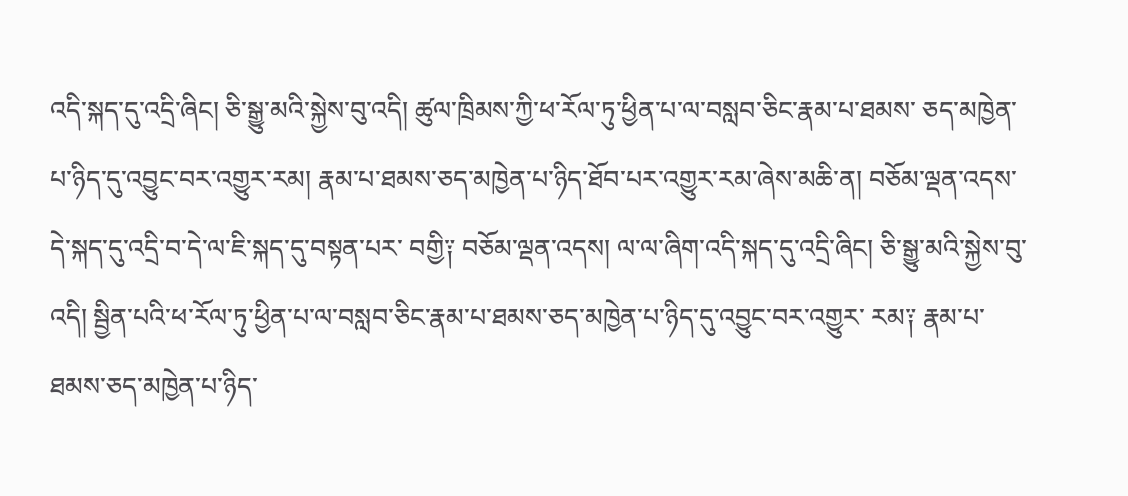འདི་སྐད་དུ་འདྲི་ཞིང། ཅི་སྒྱུ་མའི་སྐྱེས་བུ་འདི། ཚུལ་ཁྲིམས་ཀྱི་ཕ་རོལ་ཏུ་ཕྱིན་པ་ལ་བསླབ་ཅིང་རྣམ་པ་ཐམས་ ཅད་མཁྱེན་པ་ཉིད་དུ་འབྱུང་བར་འགྱུར་རམ། རྣམ་པ་ཐམས་ཅད་མཁྱེན་པ་ཉིད་ཐོབ་པར་འགྱུར་རམ་ཞེས་མཆི་ན། བཅོམ་ལྡན་འདས་དེ་སྐད་དུ་འདྲི་བ་དེ་ལ་ཇི་སྐད་དུ་བསྟན་པར་ བགྱི༑ བཅོམ་ལྡན་འདས། ལ་ལ་ཞིག་འདི་སྐད་དུ་འདྲི་ཞིང། ཅི་སྒྱུ་མའི་སྐྱེས་བུ་འདི། སྦྱིན་པའི་ཕ་རོལ་ཏུ་ཕྱིན་པ་ལ་བསླབ་ཅིང་རྣམ་པ་ཐམས་ཅད་མཁྱེན་པ་ཉིད་དུ་འབྱུང་བར་འགྱུར་ རམ༑ རྣམ་པ་ཐམས་ཅད་མཁྱེན་པ་ཉིད་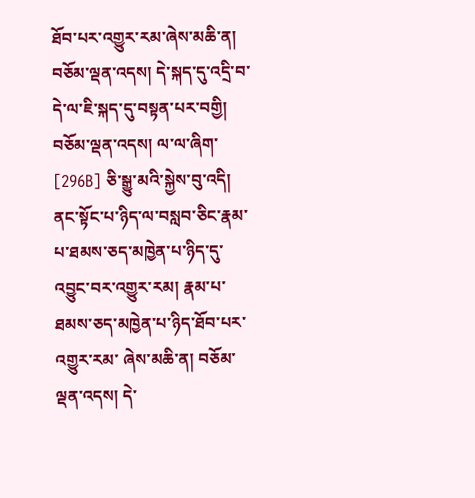ཐོབ་པར་འགྱུར་རམ་ཞེས་མཆི་ན། བཅོམ་ལྡན་འདས། དེ་སྐད་དུ་འདྲི་བ་དེ་ལ་ཇི་སྐད་དུ་བསྟན་པར་བགྱི། བཅོམ་ལྡན་འདས། ལ་ལ་ཞིག་ [296B] ཅི་སྒྱུ་མའི་སྐྱེས་བུ་འདི། ནང་སྟོང་པ་ཉིད་ལ་བསླབ་ཅིང་རྣམ་པ་ཐམས་ཅད་མཁྱེན་པ་ཉིད་དུ་འབྱུང་བར་འགྱུར་རམ། རྣམ་པ་ཐམས་ཅད་མཁྱེན་པ་ཉིད་ཐོབ་པར་འགྱུར་རམ་ ཞེས་མཆི་ན། བཅོམ་ལྡན་འདས། དེ་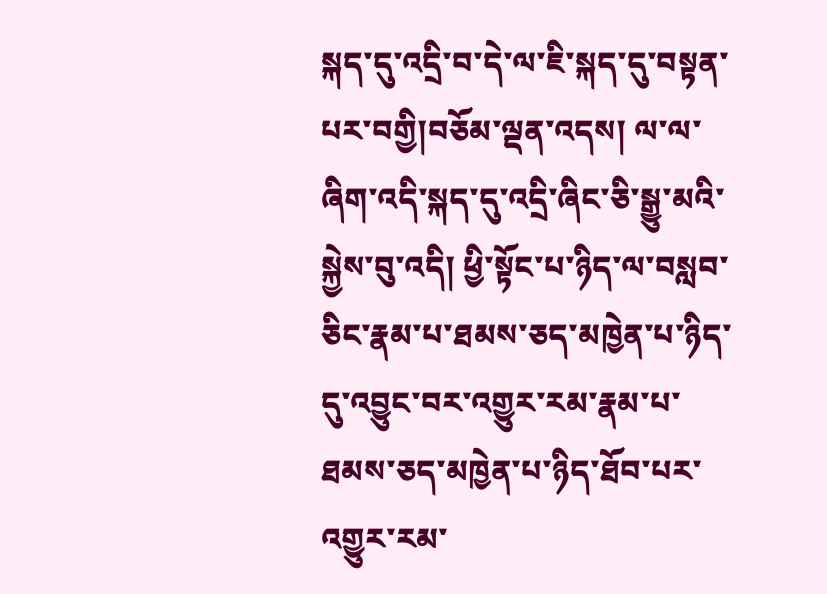སྐད་དུ་འདྲི་བ་དེ་ལ་ཇི་སྐད་དུ་བསྟན་པར་བགྱི།བཅོམ་ལྡན་འདས། ལ་ལ་ཞིག་འདི་སྐད་དུ་འདྲི་ཞིང་ཅི་སྒྱུ་མའི་སྐྱེས་བུ་འདི། ཕྱི་སྟོང་པ་ཉིད་ལ་བསླབ་ ཅིང་རྣམ་པ་ཐམས་ཅད་མཁྱེན་པ་ཉིད་དུ་འབྱུང་བར་འགྱུར་རམ་རྣམ་པ་ཐམས་ཅད་མཁྱེན་པ་ཉིད་ཐོབ་པར་འགྱུར་རམ་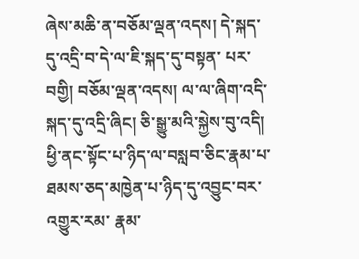ཞེས་མཆི་ན་བཅོམ་ལྡན་འདས། དེ་སྐད་དུ་འདྲི་བ་དེ་ལ་ཇི་སྐད་དུ་བསྟན་ པར་བགྱི། བཅོམ་ལྡན་འདས། ལ་ལ་ཞིག་འདི་སྐད་དུ་འདྲི་ཞིང། ཅི་སྒྱུ་མའི་སྐྱེས་བུ་འདི། ཕྱི་ནང་སྟོང་པ་ཉིད་ལ་བསླབ་ཅིང་རྣམ་པ་ཐམས་ཅད་མཁྱེན་པ་ཉིད་དུ་འབྱུང་བར་འགྱུར་རམ་ རྣམ་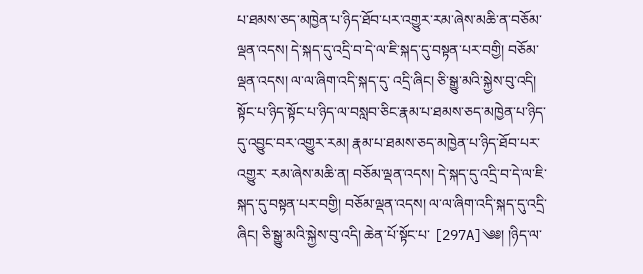པ་ཐམས་ཅད་མཁྱེན་པ་ཉིད་ཐོབ་པར་འགྱུར་རམ་ཞེས་མཆི་ན་བཅོམ་ལྡན་འདས། དེ་སྐད་དུ་འདྲི་བ་དེ་ལ་ཇི་སྐད་དུ་བསྟན་པར་བགྱི། བཅོམ་ལྡན་འདས། ལ་ལ་ཞིག་འདི་སྐད་དུ་ འདྲི་ཞིང། ཅི་སྒྱུ་མའི་སྐྱེས་བུ་འདི། སྟོང་པ་ཉིད་སྟོང་པ་ཉིད་ལ་བསླབ་ཅིང་རྣམ་པ་ཐམས་ཅད་མཁྱེན་པ་ཉིད་དུ་འབྱུང་བར་འགྱུར་རམ། རྣམ་པ་ཐམས་ཅད་མཁྱེན་པ་ཉིད་ཐོབ་པར་འགྱུར་ རམ་ཞེས་མཆི་ན། བཅོམ་ལྡན་འདས། དེ་སྐད་དུ་འདྲི་བ་དེ་ལ་ཇི་སྐད་དུ་བསྟན་པར་བགྱི། བཅོམ་ལྡན་འདས། ལ་ལ་ཞིག་འདི་སྐད་དུ་འདྲི་ཞིང། ཅི་སྒྱུ་མའི་སྐྱེས་བུ་འདི། ཆེན་པོ་སྟོང་པ་ [297A]༄༅། །ཉིད་ལ་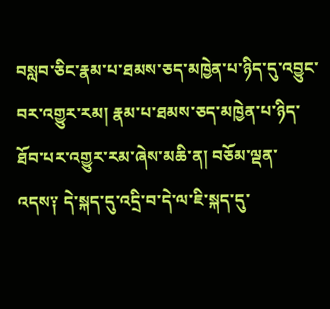བསླབ་ཅིང་རྣམ་པ་ཐམས་ཅད་མཁྱེན་པ་ཉིད་དུ་འབྱུང་བར་འགྱུར་རམ། རྣམ་པ་ཐམས་ཅད་མཁྱེན་པ་ཉིད་ཐོབ་པར་འགྱུར་རམ་ཞེས་མཆི་ན། བཅོམ་ལྡན་ འདས༑ དེ་སྐད་དུ་འདྲི་བ་དེ་ལ་ཇི་སྐད་དུ་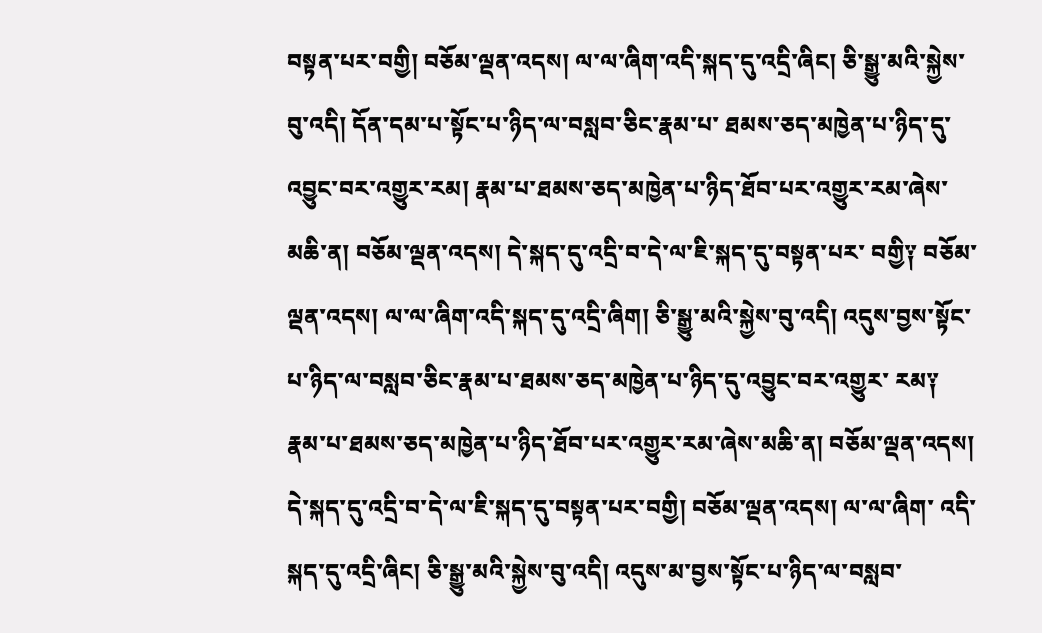བསྟན་པར་བགྱི། བཅོམ་ལྡན་འདས། ལ་ལ་ཞིག་འདི་སྐད་དུ་འདྲི་ཞིང། ཅི་སྒྱུ་མའི་སྐྱེས་བུ་འདི། དོན་དམ་པ་སྟོང་པ་ཉིད་ལ་བསླབ་ཅིང་རྣམ་པ་ ཐམས་ཅད་མཁྱེན་པ་ཉིད་དུ་འབྱུང་བར་འགྱུར་རམ། རྣམ་པ་ཐམས་ཅད་མཁྱེན་པ་ཉིད་ཐོབ་པར་འགྱུར་རམ་ཞེས་མཆི་ན། བཅོམ་ལྡན་འདས། དེ་སྐད་དུ་འདྲི་བ་དེ་ལ་ཇི་སྐད་དུ་བསྟན་པར་ བགྱི༑ བཅོམ་ལྡན་འདས། ལ་ལ་ཞིག་འདི་སྐད་དུ་འདྲི་ཞིག། ཅི་སྒྱུ་མའི་སྐྱེས་བུ་འདི། འདུས་བྱས་སྟོང་པ་ཉིད་ལ་བསླབ་ཅིང་རྣམ་པ་ཐམས་ཅད་མཁྱེན་པ་ཉིད་དུ་འབྱུང་བར་འགྱུར་ རམ༑ རྣམ་པ་ཐམས་ཅད་མཁྱེན་པ་ཉིད་ཐོབ་པར་འགྱུར་རམ་ཞེས་མཆི་ན། བཅོམ་ལྡན་འདས། དེ་སྐད་དུ་འདྲི་བ་དེ་ལ་ཇི་སྐད་དུ་བསྟན་པར་བགྱི། བཅོམ་ལྡན་འདས། ལ་ལ་ཞིག་ འདི་སྐད་དུ་འདྲི་ཞིང། ཅི་སྒྱུ་མའི་སྐྱེས་བུ་འདི། འདུས་མ་བྱས་སྟོང་པ་ཉིད་ལ་བསླབ་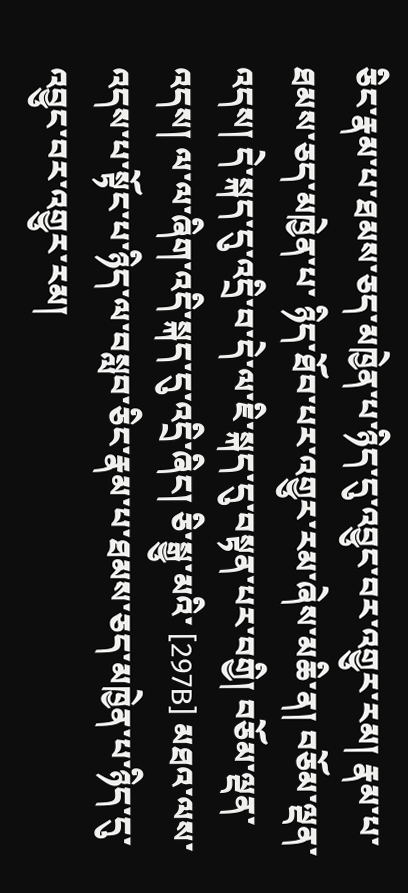ཅིང་རྣམ་པ་ཐམས་ཅད་མཁྱེན་པ་ཉིད་དུ་འབྱུང་བར་འགྱུར་རམ། རྣམ་པ་ཐམས་ཅད་མཁྱེན་པ་ ཉིད་ཐོབ་པར་འགྱུར་རམ་ཞེས་མཆི་ན། བཅོམ་ལྡན་འདས། དེ་སྐད་དུ་འདྲི་བ་དེ་ལ་ཇི་སྐད་དུ་བསྟན་པར་བགྱི། བཅོམ་ལྡན་འདས། ལ་ལ་ཞིག་འདི་སྐད་དུ་འདྲི་ཞིང། ཅི་སྒྱུ་མའི་ [297B] མཐའ་ལས་འདས་པ་སྟོང་པ་ཉིད་ལ་བསླབ་ཅིང་རྣམ་པ་ཐམས་ཅད་མཁྱེན་པ་ཉིད་དུ་འབྱུང་བར་འགྱུར་རམ།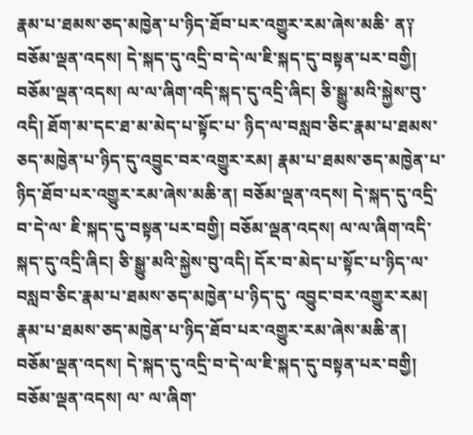རྣམ་པ་ཐམས་ཅད་མཁྱེན་པ་ཉིད་ཐོབ་པར་འགྱུར་རམ་ཞེས་མཆི་ ན༑ བཅོམ་ལྡན་འདས། དེ་སྐད་དུ་འདྲི་བ་དེ་ལ་ཇི་སྐད་དུ་བསྟན་པར་བགྱི། བཅོམ་ལྡན་འདས། ལ་ལ་ཞིག་འདི་སྐད་དུ་འདྲི་ཞིང། ཅི་སྒྱུ་མའི་སྐྱེས་བུ་འདི། ཐོག་མ་དང་ཐ་མ་མེད་པ་སྟོང་པ་ ཉིད་ལ་བསླབ་ཅིང་རྣམ་པ་ཐམས་ཅད་མཁྱེན་པ་ཉིད་དུ་འབྱུང་བར་འགྱུར་རམ། རྣམ་པ་ཐམས་ཅད་མཁྱེན་པ་ཉིད་ཐོབ་པར་འགྱུར་རམ་ཞེས་མཆི་ན། བཅོམ་ལྡན་འདས། དེ་སྐད་དུ་འདྲི་བ་དེ་ལ་ ཇི་སྐད་དུ་བསྟན་པར་བགྱི། བཅོམ་ལྡན་འདས། ལ་ལ་ཞིག་འདི་སྐད་དུ་འདྲི་ཞིང། ཅི་སྒྱུ་མའི་སྐྱེས་བུ་འདི། དོར་བ་མེད་པ་སྟོང་པ་ཉིད་ལ་བསླབ་ཅིང་རྣམ་པ་ཐམས་ཅད་མཁྱེན་པ་ཉིད་དུ་ འབྱུང་བར་འགྱུར་རམ། རྣམ་པ་ཐམས་ཅད་མཁྱེན་པ་ཉིད་ཐོབ་པར་འགྱུར་རམ་ཞེས་མཆི་ན། བཅོམ་ལྡན་འདས། དེ་སྐད་དུ་འདྲི་བ་དེ་ལ་ཇི་སྐད་དུ་བསྟན་པར་བགྱི། བཅོམ་ལྡན་འདས། ལ་ ལ་ཞིག་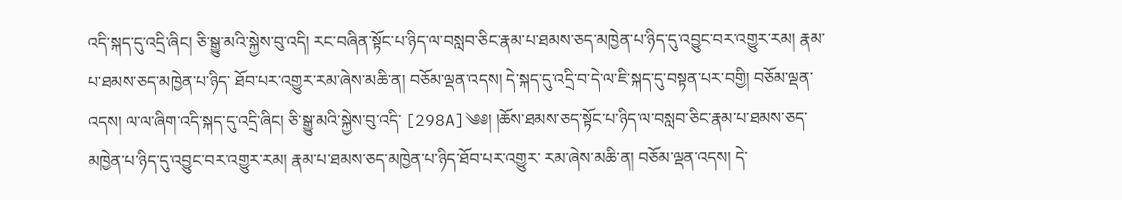འདི་སྐད་དུ་འདྲི་ཞིང། ཅི་སྒྱུ་མའི་སྐྱེས་བུ་འདི། རང་བཞིན་སྟོང་པ་ཉིད་ལ་བསླབ་ཅིང་རྣམ་པ་ཐམས་ཅད་མཁྱེན་པ་ཉིད་དུ་འབྱུང་བར་འགྱུར་རམ། རྣམ་པ་ཐམས་ཅད་མཁྱེན་པ་ཉིད་ ཐོབ་པར་འགྱུར་རམ་ཞེས་མཆི་ན། བཅོམ་ལྡན་འདས། དེ་སྐད་དུ་འདྲི་བ་དེ་ལ་ཇི་སྐད་དུ་བསྟན་པར་བགྱི། བཅོམ་ལྡན་འདས། ལ་ལ་ཞིག་འདི་སྐད་དུ་འདྲི་ཞིང། ཅི་སྒྱུ་མའི་སྐྱེས་བུ་འདི་ [298A]༄༅། །ཆོས་ཐམས་ཅད་སྟོང་པ་ཉིད་ལ་བསླབ་ཅིང་རྣམ་པ་ཐམས་ཅད་མཁྱེན་པ་ཉིད་དུ་འབྱུང་བར་འགྱུར་རམ། རྣམ་པ་ཐམས་ཅད་མཁྱེན་པ་ཉིད་ཐོབ་པར་འགྱུར་ རམ་ཞེས་མཆི་ན། བཅོམ་ལྡན་འདས། དེ་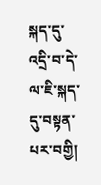སྐད་དུ་འདྲི་བ་དེ་ལ་ཇི་སྐད་དུ་བསྟན་པར་བགྱི།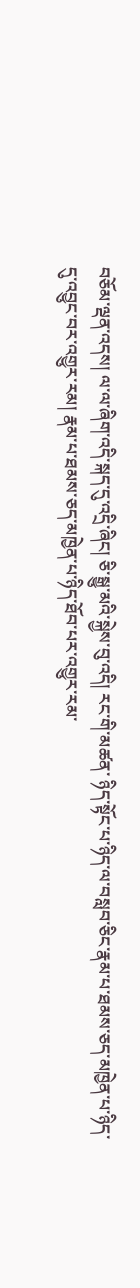བཅོམ་ལྡན་འདས། ལ་ལ་ཞིག་འདི་སྐད་དུ་འདྲི་ཞིང། ཅི་སྒྱུ་མའི་སྐྱེས་བུ་འདི། རང་གི་མཚན་ ཉིད་སྟོང་པ་ཉིད་ལ་བསླབ་ཅིང་རྣམ་པ་ཐམས་ཅད་མཁྱེན་པ་ཉིད་དུ་འབྱུང་བར་འགྱུར་རམ། རྣམ་པ་ཐམས་ཅད་མཁྱེན་པ་ཉིད་ཐོབ་པར་འགྱུར་རམ་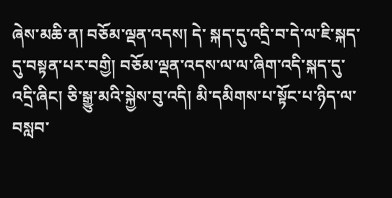ཞེས་མཆི་ན། བཅོམ་ལྡན་འདས། དེ་ སྐད་དུ་འདྲི་བ་དེ་ལ་ཇི་སྐད་དུ་བསྟན་པར་བགྱི། བཅོམ་ལྡན་འདས་ལ་ལ་ཞིག་འདི་སྐད་དུ་འདྲི་ཞིང། ཅི་སྒྱུ་མའི་སྐྱེས་བུ་འདི། མི་དམིགས་པ་སྟོང་པ་ཉིད་ལ་བསླབ་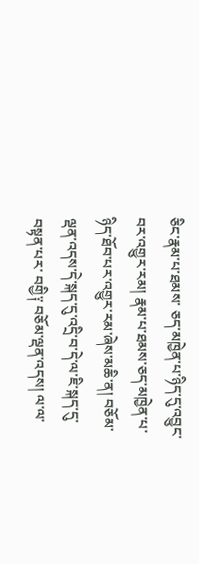ཅིང་རྣམ་པ་ཐམས་ ཅད་མཁྱེན་པ་ཉིད་དུ་འབྱུང་བར་འགྱུར་རམ། རྣམ་པ་ཐམས་ཅད་མཁྱེན་པ་ཉིད་ཐོབ་པར་འགྱུར་རམ་ཞེས་མཆི་ན། བཅོམ་ལྡན་འདས་དེ་སྐད་དུ་འདྲི་བ་དེ་ལ་ཇི་སྐད་དུ་བསྟན་པར་ བགྱི༑ བཅོམ་ལྡན་འདས། ལ་ལ་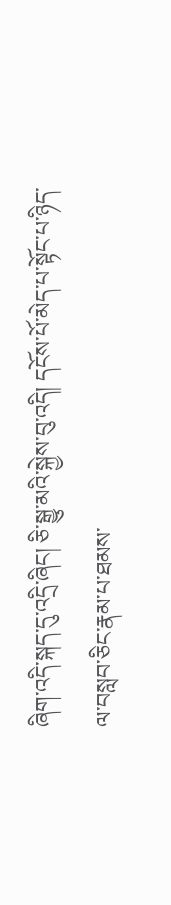ཞིག་འདི་སྐད་དུ་འདྲི་ཞིང། ཅི་སྒྱུ་མའི་སྐྱེས་བུ་འདི། དངོས་པོ་མེད་པ་སྟོང་པ་ཉིད་ལ་བསླབ་ཅིང་རྣམ་པ་ཐམས་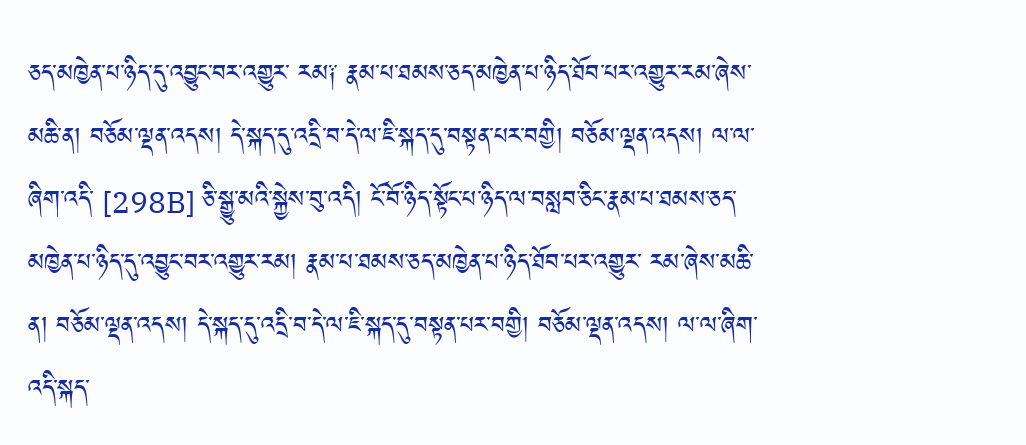ཅད་མཁྱེན་པ་ཉིད་དུ་འབྱུང་བར་འགྱུར་ རམ༑ རྣམ་པ་ཐམས་ཅད་མཁྱེན་པ་ཉིད་ཐོབ་པར་འགྱུར་རམ་ཞེས་མཆི་ན། བཅོམ་ལྡན་འདས། དེ་སྐད་དུ་འདྲི་བ་དེ་ལ་ཇི་སྐད་དུ་བསྟན་པར་བགྱི། བཅོམ་ལྡན་འདས། ལ་ལ་ཞིག་འདི་ [298B] ཅི་སྒྱུ་མའི་སྐྱེས་བུ་འདི། ངོ་བོ་ཉིད་སྟོང་པ་ཉིད་ལ་བསླབ་ཅིང་རྣམ་པ་ཐམས་ཅད་མཁྱེན་པ་ཉིད་དུ་འབྱུང་བར་འགྱུར་རམ། རྣམ་པ་ཐམས་ཅད་མཁྱེན་པ་ཉིད་ཐོབ་པར་འགྱུར་ རམ་ཞེས་མཆི་ན། བཅོམ་ལྡན་འདས། དེ་སྐད་དུ་འདྲི་བ་དེ་ལ་ཇི་སྐད་དུ་བསྟན་པར་བགྱི། བཅོམ་ལྡན་འདས། ལ་ལ་ཞིག་འདི་སྐད་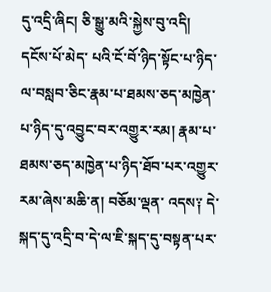དུ་འདྲི་ཞིང། ཅི་སྒྱུ་མའི་སྐྱེས་བུ་འདི། དངོས་པོ་མེད་ པའི་ངོ་བོ་ཉིད་སྟོང་པ་ཉིད་ལ་བསླབ་ཅིང་རྣམ་པ་ཐམས་ཅད་མཁྱེན་པ་ཉིད་དུ་འབྱུང་བར་འགྱུར་རམ། རྣམ་པ་ཐམས་ཅད་མཁྱེན་པ་ཉིད་ཐོབ་པར་འགྱུར་རམ་ཞེས་མཆི་ན། བཅོམ་ལྡན་ འདས༑ དེ་སྐད་དུ་འདྲི་བ་དེ་ལ་ཇི་སྐད་དུ་བསྟན་པར་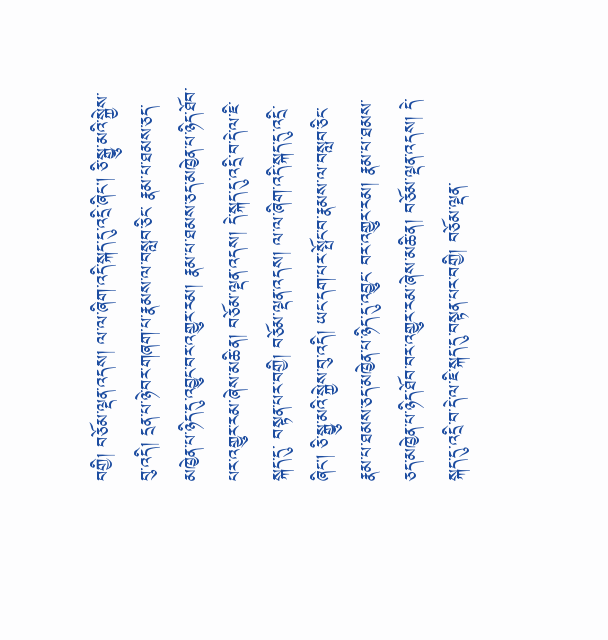བགྱི། བཅོམ་ལྡན་འདས། ལ་ལ་ཞིག་འདི་སྐད་དུ་འདྲི་ཞིང། ཅི་སྒྱུ་མའི་སྐྱེས་བུ་འདི། དྲན་པ་ཉེ་བར་གཞག་པ་རྣམས་ལ་བསླབ་ཅིང་ རྣམ་པ་ཐམས་ཅད་མཁྱེན་པ་ཉིད་དུ་འབྱུང་བར་འགྱུར་རམ། རྣམ་པ་ཐམས་ཅད་མཁྱེན་པ་ཉིད་ཐོབ་པར་འགྱུར་རམ་ཞེས་མཆི་ན། བཅོམ་ལྡན་འདས། དེ་སྐད་དུ་འདྲི་བ་དེ་ལ་ཇི་སྐད་དུ་ བསྟན་པར་བགྱི། བཅོམ་ལྡན་འདས། ལ་ལ་ཞིག་འདི་སྐད་དུ་འདྲི་ཞིང། ཅི་སྒྱུ་མའི་སྐྱེས་བུ་འདི། ཡང་དག་པར་སྤོང་བ་རྣམས་ལ་བསླབ་ཅིང་རྣམ་པ་ཐམས་ཅད་མཁྱེན་པ་ཉིད་དུ་འབྱུང་ བར་འགྱུར་རམ། རྣམ་པ་ཐམས་ཅད་མཁྱེན་པ་ཉིད་ཐོབ་བར་འགྱུར་རམ་ཞེས་མཆི་ན། བཅོམ་ལྡན་འདས། དེ་སྐད་དུ་འདྲི་བ་དེ་ལ་ཇི་སྐད་དུ་བསྟན་པར་བགྱི། བཅོམ་ལྡན་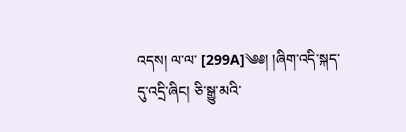འདས། ལ་ལ་ [299A]༄༅། །ཞིག་འདི་སྐད་དུ་འདྲི་ཞིང། ཅི་སྒྱུ་མའི་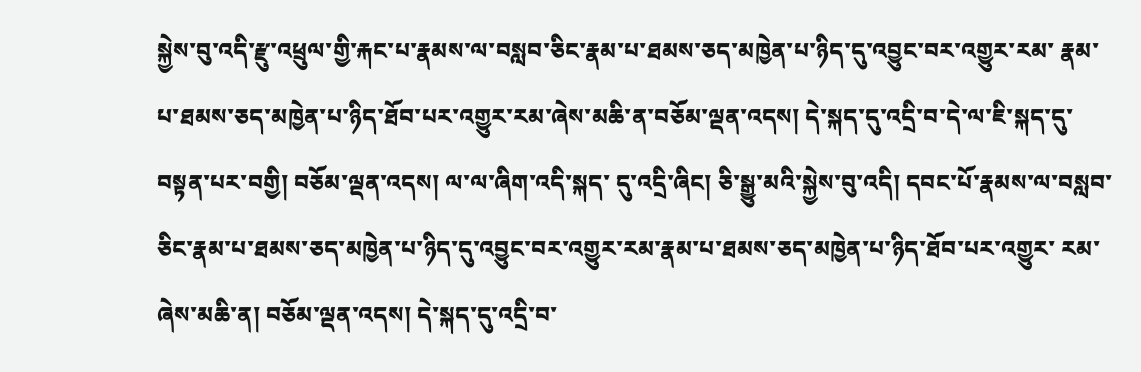སྐྱེས་བུ་འདི་རྫུ་འཕྲུལ་གྱི་རྐང་པ་རྣམས་ལ་བསླབ་ཅིང་རྣམ་པ་ཐམས་ཅད་མཁྱེན་པ་ཉིད་དུ་འབྱུང་བར་འགྱུར་རམ་ རྣམ་པ་ཐམས་ཅད་མཁྱེན་པ་ཉིད་ཐོབ་པར་འགྱུར་རམ་ཞེས་མཆི་ན་བཅོམ་ལྡན་འདས། དེ་སྐད་དུ་འདྲི་བ་དེ་ལ་ཇི་སྐད་དུ་བསྟན་པར་བགྱི། བཅོམ་ལྡན་འདས། ལ་ལ་ཞིག་འདི་སྐད་ དུ་འདྲི་ཞིང། ཅི་སྒྱུ་མའི་སྐྱེས་བུ་འདི། དབང་པོ་རྣམས་ལ་བསླབ་ཅིང་རྣམ་པ་ཐམས་ཅད་མཁྱེན་པ་ཉིད་དུ་འབྱུང་བར་འགྱུར་རམ་རྣམ་པ་ཐམས་ཅད་མཁྱེན་པ་ཉིད་ཐོབ་པར་འགྱུར་ རམ་ཞེས་མཆི་ན། བཅོམ་ལྡན་འདས། དེ་སྐད་དུ་འདྲི་བ་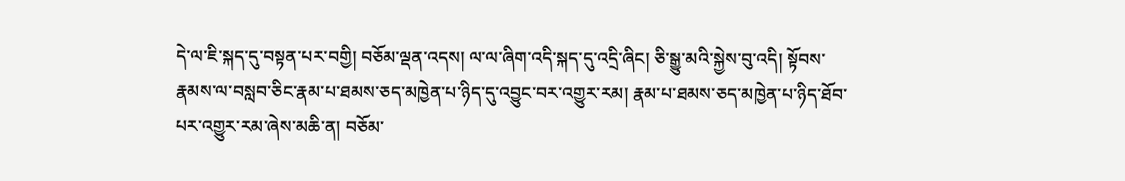དེ་ལ་ཇི་སྐད་དུ་བསྟན་པར་བགྱི། བཅོམ་ལྡན་འདས། ལ་ལ་ཞིག་འདི་སྐད་དུ་འདྲི་ཞིང། ཅི་སྒྱུ་མའི་སྐྱེས་བུ་འདི། སྟོབས་ རྣམས་ལ་བསླབ་ཅིང་རྣམ་པ་ཐམས་ཅད་མཁྱེན་པ་ཉིད་དུ་འབྱུང་བར་འགྱུར་རམ། རྣམ་པ་ཐམས་ཅད་མཁྱེན་པ་ཉིད་ཐོབ་པར་འགྱུར་རམ་ཞེས་མཆི་ན། བཅོམ་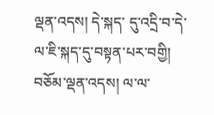ལྡན་འདས། དེ་སྐད་ དུ་འདྲི་བ་དེ་ལ་ཇི་སྐད་དུ་བསྟན་པར་བགྱི། བཅོམ་ལྡན་འདས། ལ་ལ་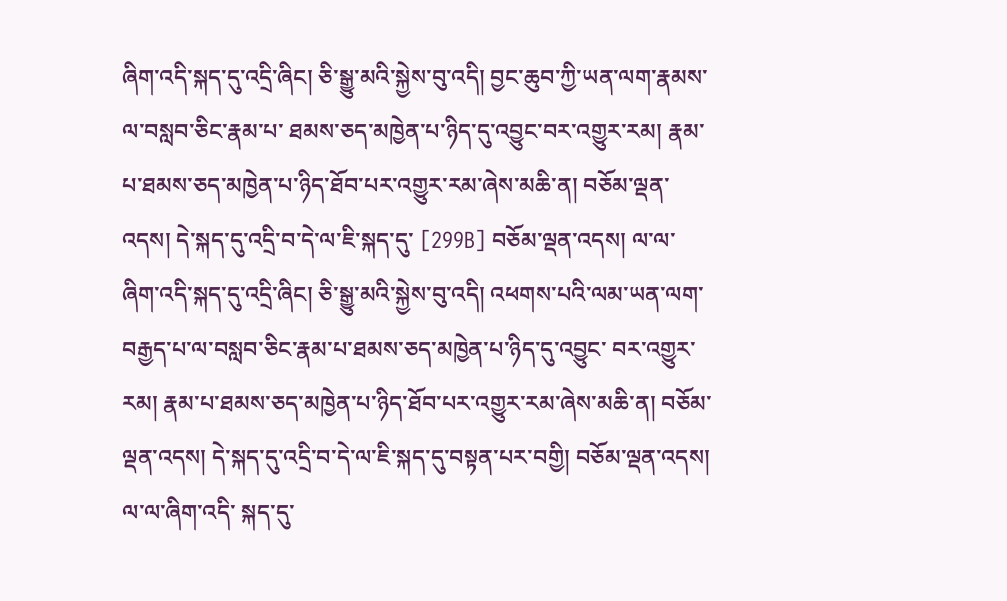ཞིག་འདི་སྐད་དུ་འདྲི་ཞིང། ཅི་སྒྱུ་མའི་སྐྱེས་བུ་འདི། བྱང་ཆུབ་ཀྱི་ཡན་ལག་རྣམས་ལ་བསླབ་ཅིང་རྣམ་པ་ ཐམས་ཅད་མཁྱེན་པ་ཉིད་དུ་འབྱུང་བར་འགྱུར་རམ། རྣམ་པ་ཐམས་ཅད་མཁྱེན་པ་ཉིད་ཐོབ་པར་འགྱུར་རམ་ཞེས་མཆི་ན། བཅོམ་ལྡན་འདས། དེ་སྐད་དུ་འདྲི་བ་དེ་ལ་ཇི་སྐད་དུ་ [299B] བཅོམ་ལྡན་འདས། ལ་ལ་ཞིག་འདི་སྐད་དུ་འདྲི་ཞིང། ཅི་སྒྱུ་མའི་སྐྱེས་བུ་འདི། འཕགས་པའི་ལམ་ཡན་ལག་བརྒྱད་པ་ལ་བསླབ་ཅིང་རྣམ་པ་ཐམས་ཅད་མཁྱེན་པ་ཉིད་དུ་འབྱུང་ བར་འགྱུར་རམ། རྣམ་པ་ཐམས་ཅད་མཁྱེན་པ་ཉིད་ཐོབ་པར་འགྱུར་རམ་ཞེས་མཆི་ན། བཅོམ་ལྡན་འདས། དེ་སྐད་དུ་འདྲི་བ་དེ་ལ་ཇི་སྐད་དུ་བསྟན་པར་བགྱི། བཅོམ་ལྡན་འདས། ལ་ལ་ཞིག་འདི་ སྐད་དུ་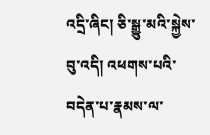འདྲི་ཞིང། ཅི་སྒྱུ་མའི་སྐྱེས་བུ་འདི། འཕགས་པའི་བདེན་པ་རྣམས་ལ་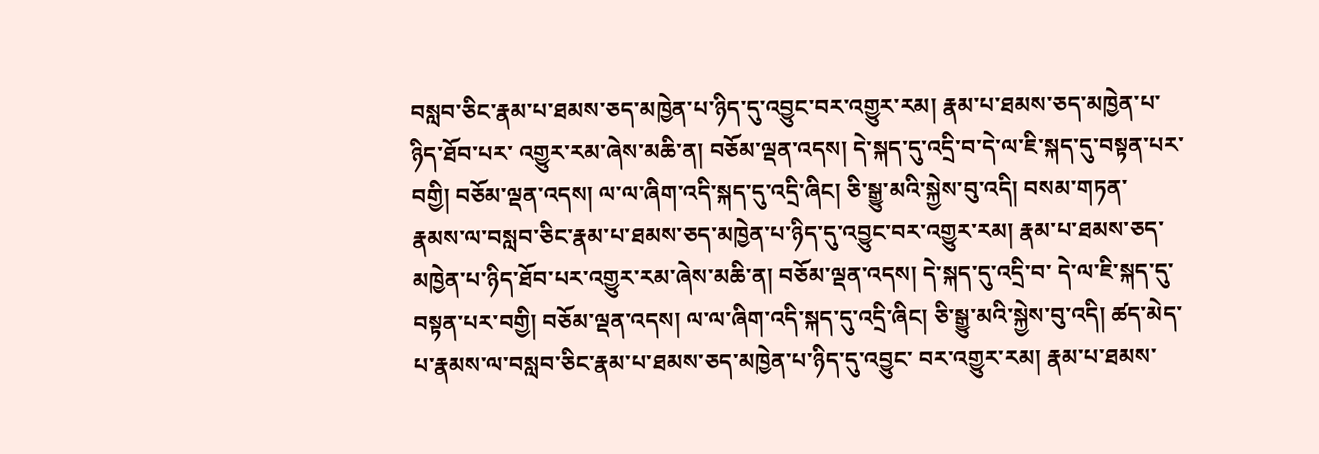བསླབ་ཅིང་རྣམ་པ་ཐམས་ཅད་མཁྱེན་པ་ཉིད་དུ་འབྱུང་བར་འགྱུར་རམ། རྣམ་པ་ཐམས་ཅད་མཁྱེན་པ་ཉིད་ཐོབ་པར་ འགྱུར་རམ་ཞེས་མཆི་ན། བཅོམ་ལྡན་འདས། དེ་སྐད་དུ་འདྲི་བ་དེ་ལ་ཇི་སྐད་དུ་བསྟན་པར་བགྱི། བཅོམ་ལྡན་འདས། ལ་ལ་ཞིག་འདི་སྐད་དུ་འདྲི་ཞིང། ཅི་སྒྱུ་མའི་སྐྱེས་བུ་འདི། བསམ་གཏན་ རྣམས་ལ་བསླབ་ཅིང་རྣམ་པ་ཐམས་ཅད་མཁྱེན་པ་ཉིད་དུ་འབྱུང་བར་འགྱུར་རམ། རྣམ་པ་ཐམས་ཅད་མཁྱེན་པ་ཉིད་ཐོབ་པར་འགྱུར་རམ་ཞེས་མཆི་ན། བཅོམ་ལྡན་འདས། དེ་སྐད་དུ་འདྲི་བ་ དེ་ལ་ཇི་སྐད་དུ་བསྟན་པར་བགྱི། བཅོམ་ལྡན་འདས། ལ་ལ་ཞིག་འདི་སྐད་དུ་འདྲི་ཞིང། ཅི་སྒྱུ་མའི་སྐྱེས་བུ་འདི། ཚད་མེད་པ་རྣམས་ལ་བསླབ་ཅིང་རྣམ་པ་ཐམས་ཅད་མཁྱེན་པ་ཉིད་དུ་འབྱུང་ བར་འགྱུར་རམ། རྣམ་པ་ཐམས་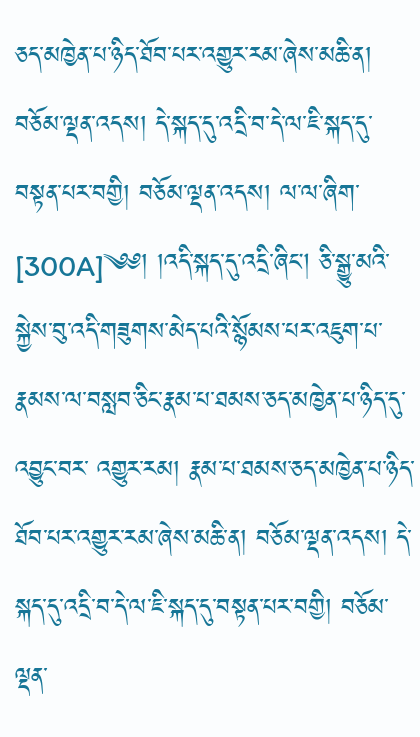ཅད་མཁྱེན་པ་ཉིད་ཐོབ་པར་འགྱུར་རམ་ཞེས་མཆི་ན། བཅོམ་ལྡན་འདས། དེ་སྐད་དུ་འདྲི་བ་དེ་ལ་ཇི་སྐད་དུ་བསྟན་པར་བགྱི། བཅོམ་ལྡན་འདས། ལ་ལ་ཞིག་ [300A]༄༅། །འདི་སྐད་དུ་འདྲི་ཞིང། ཅི་སྒྱུ་མའི་སྐྱེས་བུ་འདི་གཟུགས་མེད་པའི་སྙོམས་པར་འཇུག་པ་རྣམས་ལ་བསླབ་ཅིང་རྣམ་པ་ཐམས་ཅད་མཁྱེན་པ་ཉིད་དུ་འབྱུང་བར་ འགྱུར་རམ། རྣམ་པ་ཐམས་ཅད་མཁྱེན་པ་ཉིད་ཐོབ་པར་འགྱུར་རམ་ཞེས་མཆི་ན། བཅོམ་ལྡན་འདས། དེ་སྐད་དུ་འདྲི་བ་དེ་ལ་ཇི་སྐད་དུ་བསྟན་པར་བགྱི། བཅོམ་ལྡན་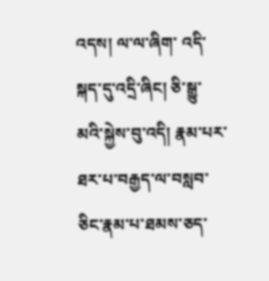འདས། ལ་ལ་ཞིག་ འདི་སྐད་དུ་འདྲི་ཞིང། ཅི་སྒྱུ་མའི་སྐྱེས་བུ་འདི། རྣམ་པར་ཐར་པ་བརྒྱད་ལ་བསླབ་ཅིང་རྣམ་པ་ཐམས་ཅད་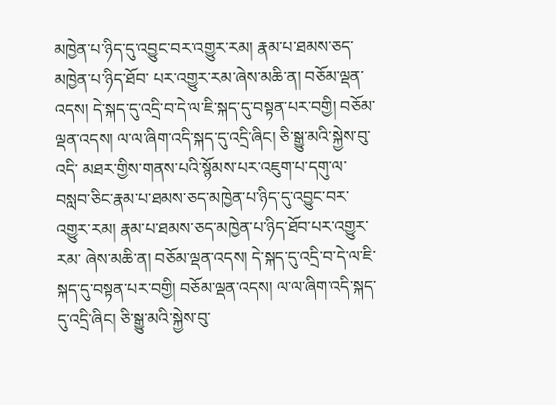མཁྱེན་པ་ཉིད་དུ་འབྱུང་བར་འགྱུར་རམ། རྣམ་པ་ཐམས་ཅད་མཁྱེན་པ་ཉིད་ཐོབ་ པར་འགྱུར་རམ་ཞེས་མཆི་ན། བཅོམ་ལྡན་འདས། དེ་སྐད་དུ་འདྲི་བ་དེ་ལ་ཇི་སྐད་དུ་བསྟན་པར་བགྱི། བཅོམ་ལྡན་འདས། ལ་ལ་ཞིག་འདི་སྐད་དུ་འདྲི་ཞིང། ཅི་སྒྱུ་མའི་སྐྱེས་བུ་འདི་ མཐར་གྱིས་གནས་པའི་སྙོམས་པར་འཇུག་པ་དགུ་ལ་བསླབ་ཅིང་རྣམ་པ་ཐམས་ཅད་མཁྱེན་པ་ཉིད་དུ་འབྱུང་བར་འགྱུར་རམ། རྣམ་པ་ཐམས་ཅད་མཁྱེན་པ་ཉིད་ཐོབ་པར་འགྱུར་རམ་ ཞེས་མཆི་ན། བཅོམ་ལྡན་འདས། དེ་སྐད་དུ་འདྲི་བ་དེ་ལ་ཇི་སྐད་དུ་བསྟན་པར་བགྱི། བཅོམ་ལྡན་འདས། ལ་ལ་ཞིག་འདི་སྐད་དུ་འདྲི་ཞིང། ཅི་སྒྱུ་མའི་སྐྱེས་བུ་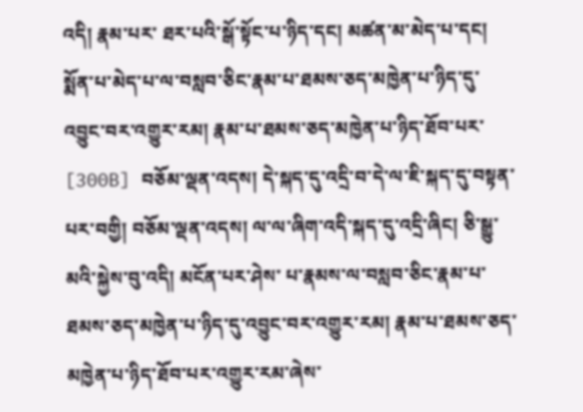འདི། རྣམ་པར་ ཐར་པའི་སྒོ་སྟོང་པ་ཉིད་དང། མཚན་མ་མེད་པ་དང། སྨོན་པ་མེད་པ་ལ་བསླབ་ཅིང་རྣམ་པ་ཐམས་ཅད་མཁྱེན་པ་ཉིད་དུ་འབྱུང་བར་འགྱུར་རམ། རྣམ་པ་ཐམས་ཅད་མཁྱེན་པ་ཉིད་ཐོབ་པར་ [300B] བཅོམ་ལྡན་འདས། དེ་སྐད་དུ་འདྲི་བ་དེ་ལ་ཇི་སྐད་དུ་བསྟན་པར་བགྱི། བཅོམ་ལྡན་འདས། ལ་ལ་ཞིག་འདི་སྐད་དུ་འདྲི་ཞིང། ཅི་སྒྱུ་མའི་སྐྱེས་བུ་འདི། མངོན་པར་ཤེས་ པ་རྣམས་ལ་བསླབ་ཅིང་རྣམ་པ་ཐམས་ཅད་མཁྱེན་པ་ཉིད་དུ་འབྱུང་བར་འགྱུར་རམ། རྣམ་པ་ཐམས་ཅད་མཁྱེན་པ་ཉིད་ཐོབ་པར་འགྱུར་རམ་ཞེས་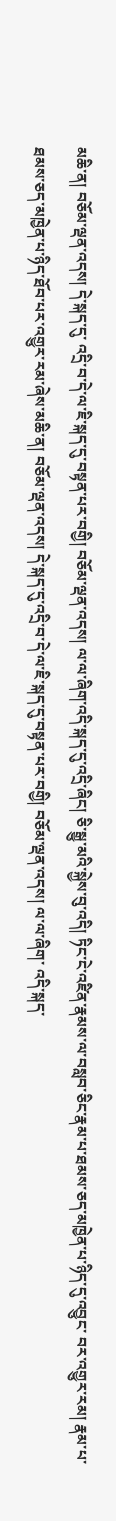མཆི་ན། བཅོམ་ལྡན་འདས། དེ་སྐད་དུ་ འདྲི་བ་དེ་ལ་ཇི་སྐད་དུ་བསྟན་པར་བགྱི། བཅོམ་ལྡན་འདས། ལ་ལ་ཞིག་འདི་སྐད་དུ་འདྲི་ཞིང། ཅི་སྒྱུ་མའི་སྐྱེས་བུ་འདི། ཏིང་ངེ་འཛིན་རྣམས་ལ་བསླབ་ཅིང་རྣམ་པ་ཐམས་ཅད་མཁྱེན་པ་ཉིད་དུ་འབྱུང་ བར་འགྱུར་རམ། རྣམ་པ་ཐམས་ཅད་མཁྱེན་པ་ཉིད་ཐོབ་པར་འགྱུར་རམ་ཞེས་མཆི་ན། བཅོམ་ལྡན་འདས། དེ་སྐད་དུ་འདྲི་བ་དེ་ལ་ཇི་སྐད་དུ་བསྟན་པར་བགྱི། བཅོམ་ལྡན་འདས། ལ་ལ་ཞིག་ འདི་སྐད་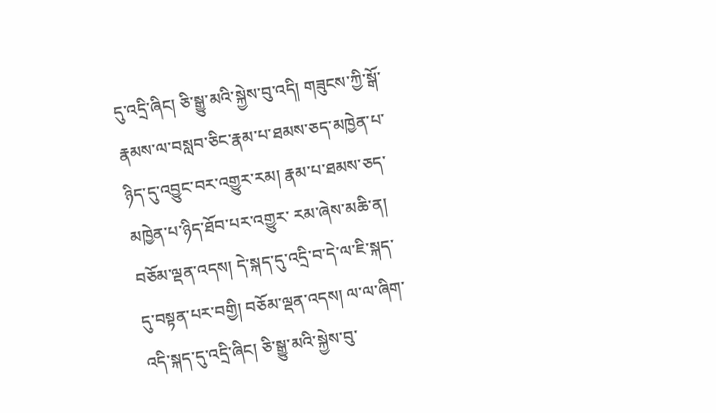དུ་འདྲི་ཞིང། ཅི་སྒྱུ་མའི་སྐྱེས་བུ་འདི། གཟུངས་ཀྱི་སྒོ་རྣམས་ལ་བསླབ་ཅིང་རྣམ་པ་ཐམས་ཅད་མཁྱེན་པ་ཉིད་དུ་འབྱུང་བར་འགྱུར་རམ། རྣམ་པ་ཐམས་ཅད་མཁྱེན་པ་ཉིད་ཐོབ་པར་འགྱུར་ རམ་ཞེས་མཆི་ན། བཅོམ་ལྡན་འདས། དེ་སྐད་དུ་འདྲི་བ་དེ་ལ་ཇི་སྐད་དུ་བསྟན་པར་བགྱི། བཅོམ་ལྡན་འདས། ལ་ལ་ཞིག་འདི་སྐད་དུ་འདྲི་ཞིང། ཅི་སྒྱུ་མའི་སྐྱེས་བུ་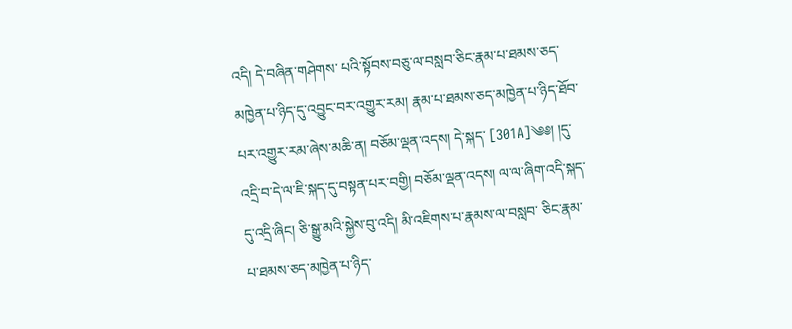འདི། དེ་བཞིན་གཤེགས་ པའི་སྟོབས་བཅུ་ལ་བསླབ་ཅིང་རྣམ་པ་ཐམས་ཅད་མཁྱེན་པ་ཉིད་དུ་འབྱུང་བར་འགྱུར་རམ། རྣམ་པ་ཐམས་ཅད་མཁྱེན་པ་ཉིད་ཐོབ་པར་འགྱུར་རམ་ཞེས་མཆི་ན། བཅོམ་ལྡན་འདས། དེ་སྐད་ [301A]༄༅། །དུ་འདྲི་བ་དེ་ལ་ཇི་སྐད་དུ་བསྟན་པར་བགྱི། བཅོམ་ལྡན་འདས། ལ་ལ་ཞིག་འདི་སྐད་དུ་འདྲི་ཞིང། ཅི་སྒྱུ་མའི་སྐྱེས་བུ་འདི། མི་འཇིགས་པ་རྣམས་ལ་བསླབ་ ཅིང་རྣམ་པ་ཐམས་ཅད་མཁྱེན་པ་ཉིད་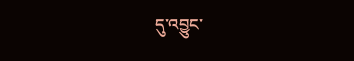དུ་འབྱུང་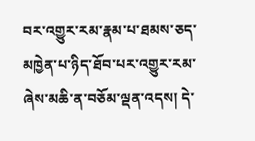བར་འགྱུར་རམ་རྣམ་པ་ཐམས་ཅད་མཁྱེན་པ་ཉིད་ཐོབ་པར་འགྱུར་རམ་ཞེས་མཆི་ན་བཅོམ་ལྡན་འདས། དེ་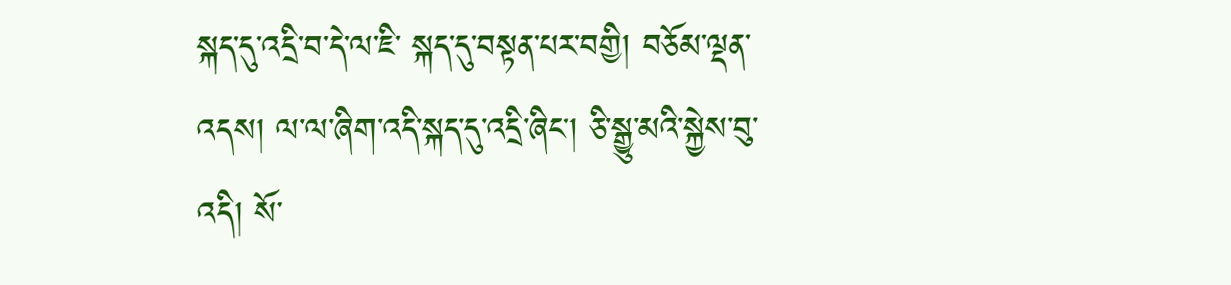སྐད་དུ་འདྲི་བ་དེ་ལ་ཇི་ སྐད་དུ་བསྟན་པར་བགྱི། བཅོམ་ལྡན་འདས། ལ་ལ་ཞིག་འདི་སྐད་དུ་འདྲི་ཞིང། ཅི་སྒྱུ་མའི་སྐྱེས་བུ་འདི། སོ་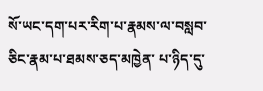སོ་ཡང་དག་པར་རིག་པ་རྣམས་ལ་བསླབ་ཅིང་རྣམ་པ་ཐམས་ཅད་མཁྱེན་ པ་ཉིད་དུ་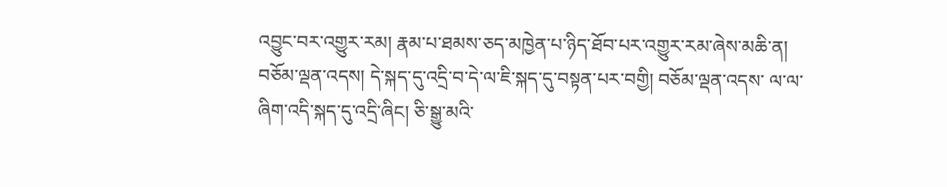འབྱུང་བར་འགྱུར་རམ། རྣམ་པ་ཐམས་ཅད་མཁྱེན་པ་ཉིད་ཐོབ་པར་འགྱུར་རམ་ཞེས་མཆི་ན། བཅོམ་ལྡན་འདས། དེ་སྐད་དུ་འདྲི་བ་དེ་ལ་ཇི་སྐད་དུ་བསྟན་པར་བགྱི། བཅོམ་ལྡན་འདས་ ལ་ལ་ཞིག་འདི་སྐད་དུ་འདྲི་ཞིང། ཅི་སྒྱུ་མའི་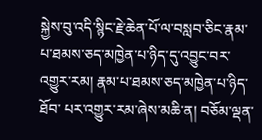སྐྱེས་བུ་འདི་སྙིང་རྗེ་ཆེན་པོ་ལ་བསླབ་ཅིང་རྣམ་པ་ཐམས་ཅད་མཁྱེན་པ་ཉིད་དུ་འབྱུང་བར་འགྱུར་རམ། རྣམ་པ་ཐམས་ཅད་མཁྱེན་པ་ཉིད་ཐོབ་ པར་འགྱུར་རམ་ཞེས་མཆི་ན། བཅོམ་ལྡན་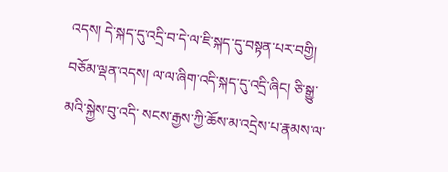འདས། དེ་སྐད་དུ་འདྲི་བ་དེ་ལ་ཇི་སྐད་དུ་བསྟན་པར་བགྱི། བཅོམ་ལྡན་འདས། ལ་ལ་ཞིག་འདི་སྐད་དུ་འདྲི་ཞིང། ཅི་སྒྱུ་མའི་སྐྱེས་བུ་འདི་ སངས་རྒྱས་ཀྱི་ཆོས་མ་འདྲེས་པ་རྣམས་ལ་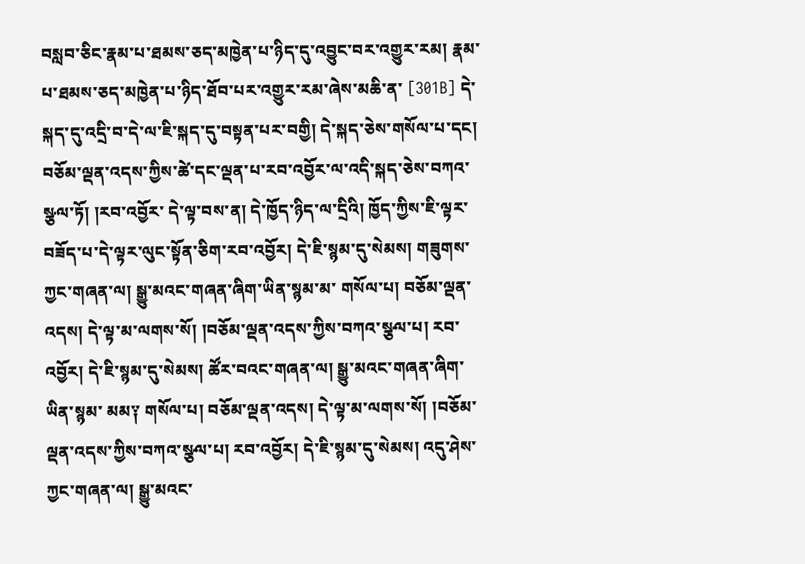བསླབ་ཅིང་རྣམ་པ་ཐམས་ཅད་མཁྱེན་པ་ཉིད་དུ་འབྱུང་བར་འགྱུར་རམ། རྣམ་པ་ཐམས་ཅད་མཁྱེན་པ་ཉིད་ཐོབ་པར་འགྱུར་རམ་ཞེས་མཆི་ན་ [301B] དེ་སྐད་དུ་འདྲི་བ་དེ་ལ་ཇི་སྐད་དུ་བསྟན་པར་བགྱི། དེ་སྐད་ཅེས་གསོལ་པ་དང། བཅོམ་ལྡན་འདས་ཀྱིས་ཚེ་དང་ལྡན་པ་རབ་འབྱོར་ལ་འདི་སྐད་ཅེས་བཀའ་སྩལ་ཏོ། །རབ་འབྱོར་ དེ་ལྟ་བས་ན། དེ་ཁྱོད་ཉིད་ལ་དྲིའི། ཁྱོད་ཀྱིས་ཇི་ལྟར་བཟོད་པ་དེ་ལྟར་ལུང་སྟོན་ཅིག་རབ་འབྱོར། དེ་ཇི་སྙམ་དུ་སེམས། གཟུགས་ཀྱང་གཞན་ལ། སྒྱུ་མའང་གཞན་ཞིག་ཡིན་སྙམ་མ་ གསོལ་པ། བཅོམ་ལྡན་འདས། དེ་ལྟ་མ་ལགས་སོ། །བཅོམ་ལྡན་འདས་ཀྱིས་བཀའ་སྩལ་པ། རབ་འབྱོར། དེ་ཇི་སྙམ་དུ་སེམས། ཚོར་བའང་གཞན་ལ། སྒྱུ་མའང་གཞན་ཞིག་ཡིན་སྙམ་ མམ༑ གསོལ་པ། བཅོམ་ལྡན་འདས། དེ་ལྟ་མ་ལགས་སོ། །བཅོམ་ལྡན་འདས་ཀྱིས་བཀའ་སྩལ་པ། རབ་འབྱོར། དེ་ཇི་སྙམ་དུ་སེམས། འདུ་ཤེས་ཀྱང་གཞན་ལ། སྒྱུ་མའང་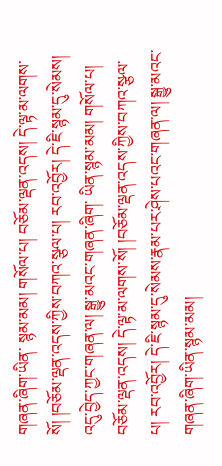གཞན་ཞིག་ཡིན་ སྙམ་མམ། གསོལ་པ། བཅོམ་ལྡན་འདས། དེ་ལྟ་མ་ལགས་སོ། །བཅོམ་ལྡན་འདས་ཀྱིས་བཀའ་སྩལ་པ། རབ་འབྱོར། དེ་ཇི་སྙམ་དུ་སེམས། འདུ་བྱེད་ཀྱང་གཞན་ལ། སྒྱུ་མའང་གཞན་ཞིག་ ཡིན་སྙམ་མམ། གསོལ་པ། བཅོམ་ལྡན་འདས། དེ་ལྟ་མ་ལགས་སོ། །བཅོམ་ལྡན་འདས་ཀྱིས་བཀའ་སྩལ་པ། རབ་འབྱོར། དེ་ཇི་སྙམ་དུ་སེམས་རྣམ་པར་ཤེས་པའང་གཞན་ལ། སྒྱུ་མའང་ གཞན་ཞིག་ཡིན་སྙམ་མམ།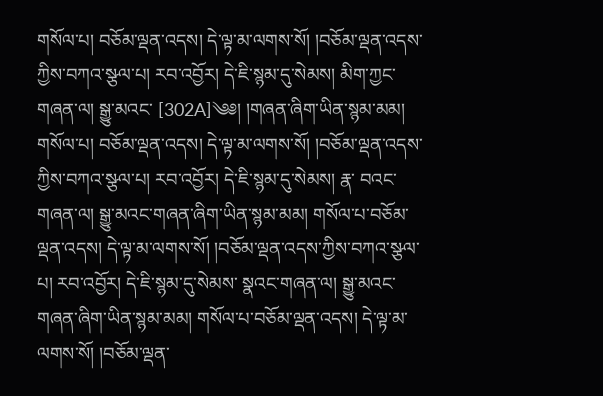གསོལ་པ། བཅོམ་ལྡན་འདས། དེ་ལྟ་མ་ལགས་སོ། །བཅོམ་ལྡན་འདས་ཀྱིས་བཀའ་སྩལ་པ། རབ་འབྱོར། དེ་ཇི་སྙམ་དུ་སེམས། མིག་ཀྱང་གཞན་ལ། སྒྱུ་མའང་ [302A]༄༅། །གཞན་ཞིག་ཡིན་སྙམ་མམ། གསོལ་པ། བཅོམ་ལྡན་འདས། དེ་ལྟ་མ་ལགས་སོ། །བཅོམ་ལྡན་འདས་ཀྱིས་བཀའ་སྩལ་པ། རབ་འབྱོར། དེ་ཇི་སྙམ་དུ་སེམས། རྣ་ བའང་གཞན་ལ། སྒྱུ་མའང་གཞན་ཞིག་ཡིན་སྙམ་མམ། གསོལ་པ་བཅོམ་ལྡན་འདས། དེ་ལྟ་མ་ལགས་སོ། །བཅོམ་ལྡན་འདས་ཀྱིས་བཀའ་སྩལ་པ། རབ་འབྱོར། དེ་ཇི་སྙམ་དུ་སེམས་ སྣའང་གཞན་ལ། སྒྱུ་མའང་གཞན་ཞིག་ཡིན་སྙམ་མམ། གསོལ་པ་བཅོམ་ལྡན་འདས། དེ་ལྟ་མ་ལགས་སོ། །བཅོམ་ལྡན་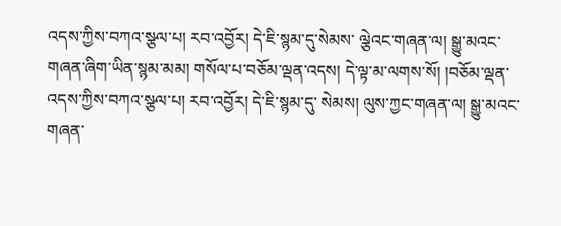འདས་ཀྱིས་བཀའ་སྩལ་པ། རབ་འབྱོར། དེ་ཇི་སྙམ་དུ་སེམས་ ལྕེའང་གཞན་ལ། སྒྱུ་མའང་གཞན་ཞིག་ཡིན་སྙམ་མམ། གསོལ་པ་བཅོམ་ལྡན་འདས། དེ་ལྟ་མ་ལགས་སོ། །བཅོམ་ལྡན་འདས་ཀྱིས་བཀའ་སྩལ་པ། རབ་འབྱོར། དེ་ཇི་སྙམ་དུ་ སེམས། ལུས་ཀྱང་གཞན་ལ། སྒྱུ་མའང་གཞན་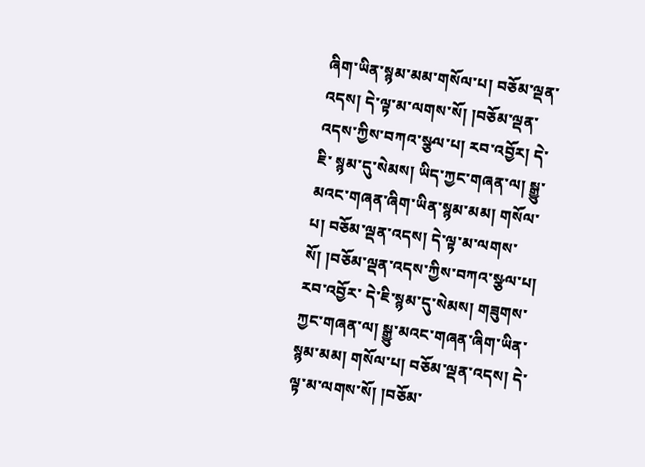ཞིག་ཡིན་སྙམ་མམ་གསོལ་པ། བཅོམ་ལྡན་འདས། དེ་ལྟ་མ་ལགས་སོ། །བཅོམ་ལྡན་འདས་ཀྱིས་བཀའ་སྩལ་པ། རབ་འབྱོར། དེ་ཇི་ སྙམ་དུ་སེམས། ཡིད་ཀྱང་གཞན་ལ། སྒྱུ་མའང་གཞན་ཞིག་ཡིན་སྙམ་མམ། གསོལ་པ། བཅོམ་ལྡན་འདས། དེ་ལྟ་མ་ལགས་སོ། །བཅོམ་ལྡན་འདས་ཀྱིས་བཀའ་སྩལ་པ། རབ་འབྱོར་ དེ་ཇི་སྙམ་དུ་སེམས། གཟུགས་ཀྱང་གཞན་ལ། སྒྱུ་མའང་གཞན་ཞིག་ཡིན་སྙམ་མམ། གསོལ་པ། བཅོམ་ལྡན་འདས། དེ་ལྟ་མ་ལགས་སོ། །བཅོམ་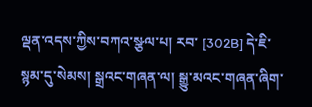ལྡན་འདས་ཀྱིས་བཀའ་སྩལ་པ། རབ་ [302B] དེ་ཇི་སྙམ་དུ་སེམས། སྒྲའང་གཞན་ལ། སྒྱུ་མའང་གཞན་ཞིག་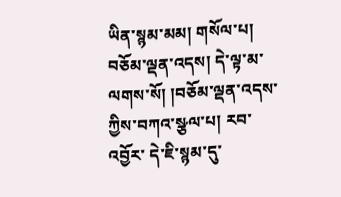ཡིན་སྙམ་མམ། གསོལ་པ། བཅོམ་ལྡན་འདས། དེ་ལྟ་མ་ལགས་སོ། །བཅོམ་ལྡན་འདས་ཀྱིས་བཀའ་སྩལ་པ། རབ་འབྱོར་ དེ་ཇི་སྙམ་དུ་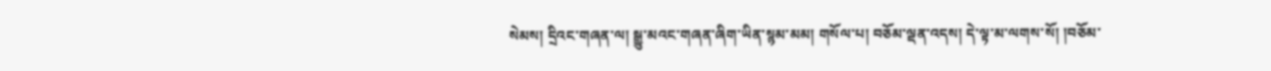སེམས། དྲིའང་གཞན་ལ། སྒྱུ་མའང་གཞན་ཞིག་ཡིན་སྙམ་མམ། གསོལ་པ། བཅོམ་ལྡན་འདས། དེ་ལྟ་མ་ལགས་སོ། །བཅོམ་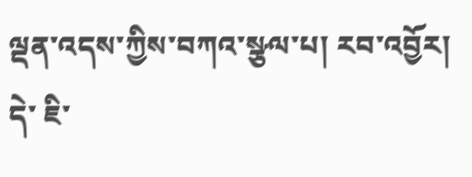ལྡན་འདས་ཀྱིས་བཀའ་སྩལ་པ། རབ་འབྱོར། དེ་ ཇི་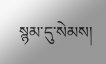སྙམ་དུ་སེམས།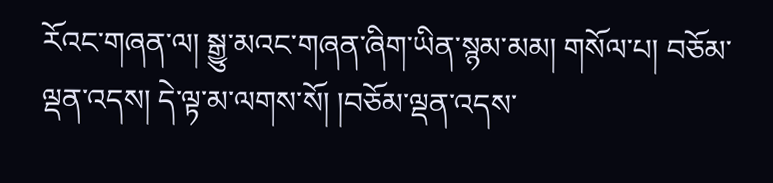རོའང་གཞན་ལ། སྒྱུ་མའང་གཞན་ཞིག་ཡིན་སྙམ་མམ། གསོལ་པ། བཅོམ་ལྡན་འདས། དེ་ལྟ་མ་ལགས་སོ། །བཅོམ་ལྡན་འདས་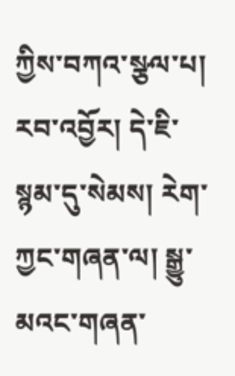ཀྱིས་བཀའ་སྩལ་པ། རབ་འབྱོར། དེ་ཇི་ སྙམ་དུ་སེམས། རེག་ཀྱང་གཞན་ལ། སྒྱུ་མའང་གཞན་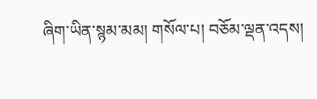ཞིག་ཡིན་སྙམ་མམ། གསོལ་པ། བཅོམ་ལྡན་འདས།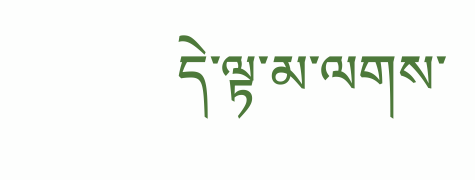དེ་ལྟ་མ་ལགས་